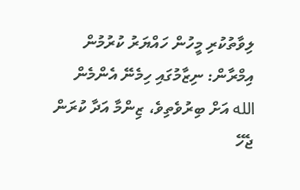ލިވާތުކުރި މީހުން ހައްޔަރު ކުރުމުން އިމްރާން: ނިޒާމުގައި ހިމެނޭ އެންމެން الله އަށް ބިރުވެތިވެ، ޒިންމާ އަދާ ކުރަން ޖެހޭ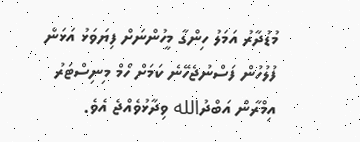މުޑުދާރު އަމަލު ހިންގާ މީހުންނަށް ފިޔަވަޅު އަޅަން ފުލުހުން ފަސްނުޖެހޭނެ ކަމަށް ހޯމް މިނިސްޓަރު އިމްރާން އަބްދުالله ވިދާޅުވެއްޖެ އެވެ.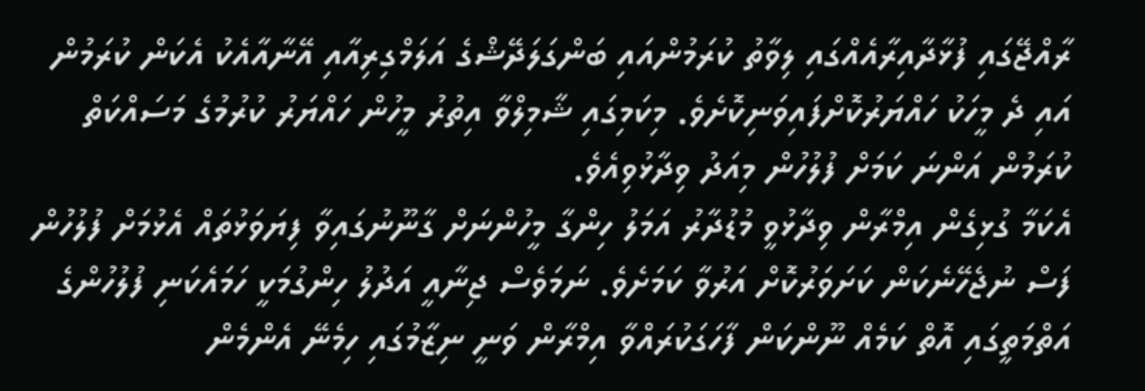ރާއްޖޭގައި ފުޅާދާއިރާއެއްގައި ލިވާތު ކުރަމުންއައި ބަންގަލަދޭޝްގެ އަލަމްގިރިއާއި އޭނާއާއެކު އެކަން ކުރަމުން އައި ދެ މީހަކު ހައްޔަރުކޮށްފައިވަނިކޮށެވެ. މިކަމިގައި ޝާމިލްވާ އިތުރު މީހުން ހައްޔަރު ކުރުމުގެ މަސައްކަތް ކުރަމުން އަންނަ ކަމަށް ފުލުހުން މިއަދު ވިދާޅުވިއެވެ.
އެކަމާ ގުޅިގެން އިމްރާން ވިދާޅުވީ މުޑުދާރު އަމަލު ހިންގާ މީހުންނަށް ގާނޫނުގައިވާ ފިޔަވަޅުތައް އެޅުމަށް ފުލުހުން ފަސް ނުޖެހޭނެކަން ކަށަވަރުކޮށް އަރުވާ ކަމަށެވެ. ނަމަވެސް ޖިނާއީ އަދުލު ހިންގުމަކީ ހަމައެކަނި ފުލުހުންގެ އަތްމަތީގައި އޮތް ކަމެއް ނޫންކަން ފާހަގަކުރައްވާ އިމްރާން ވަނީ ނިޒާމުގައި ހިމެނޭ އެންމެން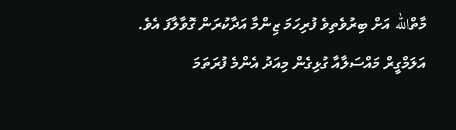މާތްالله އަށް ބިރުވެތިވެ ފުރިހަމަ ޒިންމާ އަދާކުރަން ގޮވާލާފަ އެވެ.
އަލަމްގީރް މައްސަލާއާ ގުޅިގެން މިއަދު އެންމެ ފުރަތަމަ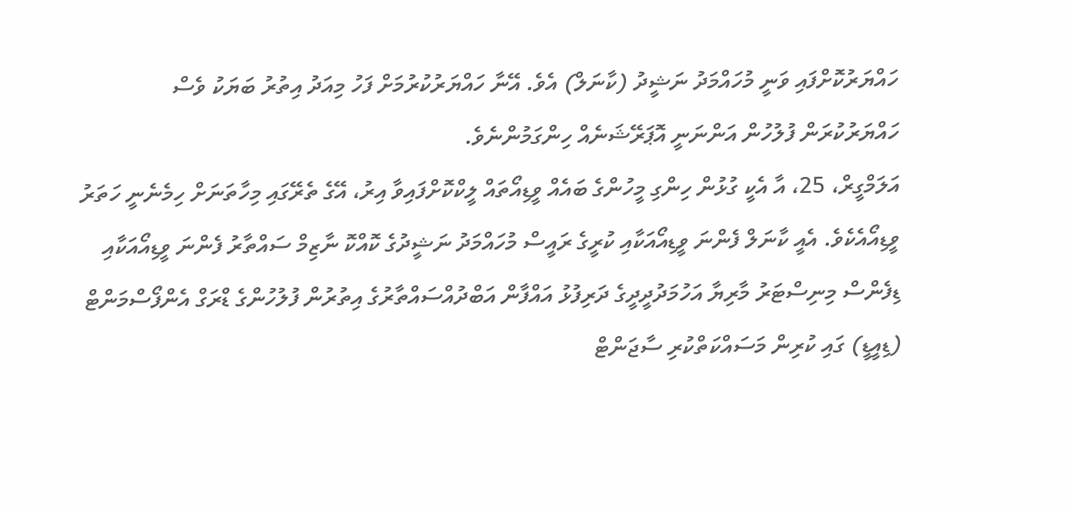ހައްޔަރުކޮށްފައި ވަނީ މުހައްމަދު ނަޝީދު (ކާނަލް) އެވެ. އޭނާ ހައްޔަރުކުރުމަށް ފަހު މިއަދު އިތުރު ބަޔަކު ވެސް ހައްޔަރުކުރަން ފުލުހުން އަންނަނީ އޮޕަރޭޝަނެއް ހިންގަމުންނެވެ.
އަލަމްގީރް، 25، އާ އެކީ ގުޅުން ހިންގި މީހުންގެ ބައެއް ވީޑިއޯތައް ލީކްކޮށްފައިވާ އިރު، އޭގެ ތެރޭގައި މިހާތަނަށް ހިމެނެނީ ހަތަރު ވީޑިއޯއެކެވެ. އެއީ ކާނަލް ފެންނަ ވީޑިއޯއަކާއި ކުރީގެ ރައީސް މުހައްމަދު ނަޝީދުގެ ކޮއްކޮ ނާޒިމް ސައްތާރު ފެންނަ ވީޑިއޯއަކާއި ޑިފެންސް މިނިސްޓަރު މާރިޔާ އަހުމަދުދީދީގެ ދަރިފުޅު އައްފާން އަބްދުއްސައްތާރުގެ އިތުރުން ފުލުހުންގެ ޑްރަގް އެންފޯސްމަންޓް (ޑިއީޑީ) ގައި ކުރިން މަސައްކަތްކުރި ސާޖަންޓް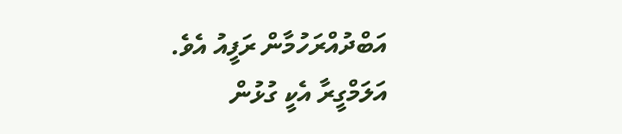އަބްދުއްރަހުމާން ރަފީއު އެވެ.
އަލަމްގީރާ އެކީ ގުޅުން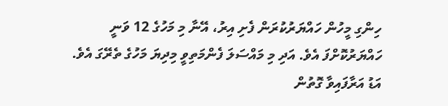ހިންގި މީހުން ހައްޔަރުކުރަން ފެށި އިރު، އޭނާ މި މަހުގެ 12 ވަނީ ހައްޔަރުކޮށްފަ އެވެ. އަދި މި މައްސަލަ ފެންމަތިވީ މިދިޔަ މަހުގެ ތެރޭގަ އެވެ. އަޑު އަރާފައިވާ ގޮތުން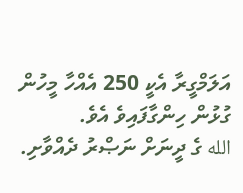އަލަމްގީރާ އެކީ 250 އެއްހާ މީހުން ގުޅުން ހިންގާފައިވެ އެވެ.
الله ގެ ދީނަށް ނަޞްރު ދެއްވާށި.